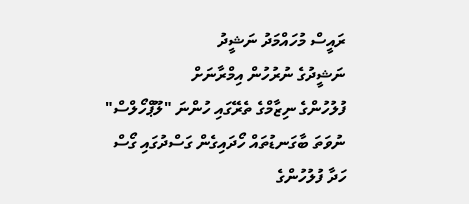ރައީސް މުހައްމަދު ނަޝީދު
ނަޝީދުގެ ނުރުހުން އިމްރާނަށް
ފުލުހުންގެ ނިޒާމްގެ ތެރޭގައި ހުންނަ "ލޫޕްހޯލްސް" ނުވަތަ ބާގަނޑުތައް ހޯދައިގެން ގަސްދުގައި ގޯސް ހަދާ ފުލުހުންގެ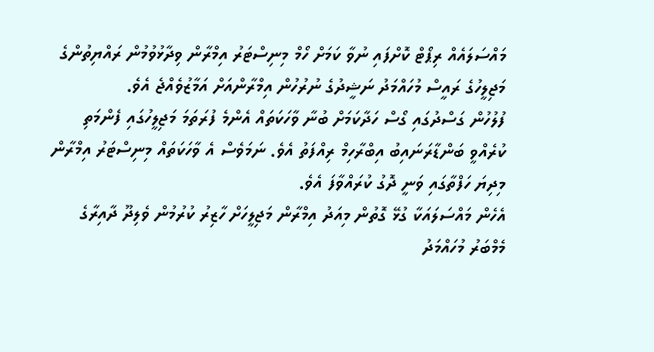މައްސަލައެއް ރިޕޯޓް ކޮށްފައި ނުވާ ކަމަށް ހޯމް މިނިސްޓަރު އިމްރާން ވިދާޅުވުމުން ރައްޔިތުންގެ މަޖިލީހުގެ ރައީސް މުހައްމަދު ނަޝީދުގެ ނުރުހުން އިމްރާންއަށް އަމާޒުވެއްޖެ އެވެ.
ފުލުހުން ގަސްދުގައި ގޯސް ހަދާކަމަށް ބުނާ ވާހަކަތައް އެންމެ ފުރަތަމަ މަޖިލީހުގައި ފެންމަތި ކުރެއްވީ ބަންޑާރަނައިބު އިބްރާހިމް ރިއްފަތު އެވެ. ނަމަވެސް އެ ވާހަކަތައް މިނިސްޓަރު އިމްރާން މިދިޔަ ހަފްތާގައި ވަނީ ދޮގު ކުރައްވާފަ އެވެ.
އެހެން މައްސަލައަކާ ގުޅޭ ގޮތުން މިއަދު އިމްރާން މަޖިލީހަށް ހާޒިރު ކުރުމުން ވެލިދޫ ދާއިރާގެ މެމްބަރު މުހައްމަދު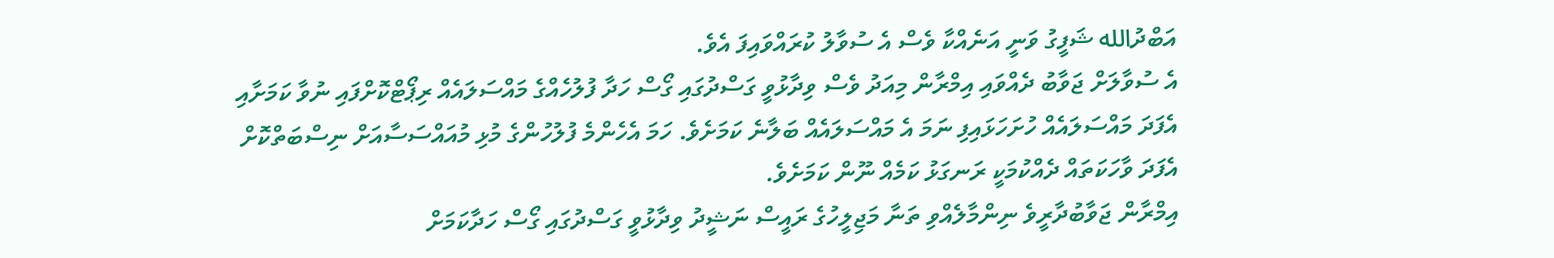އަބްދުالله ޝަފީގު ވަނީ އަނެއްކާ ވެސް އެ ސުވާލު ކުރައްވައިފަ އެވެ.
އެ ސުވާލަށް ޖަވާބު ދެއްވައި އިމްރާން މިއަދު ވެސް ވިދާޅުވީ ގަސްދުގައި ގޯސް ހަދާ ފުލުހެއްގެ މައްސަލައެއް ރިޕޯޓްކޮށްފައި ނުވާ ކަމަށާއި އެފަދަ މައްސަލައެއް ހުށަހަޅައިފި ނަމަ އެ މައްސަލައެއް ބަލާނެ ކަމަށެވެ. ހަމަ އެހެންމެ ފުލުހުންގެ މުޅި މުއައްސަސާއަށް ނިސްބަތްކޮށް އެފަދަ ވާހަކަތައް ދެއްކުމަކީ ރަނގަޅު ކަމެއް ނޫން ކަމަށެވެ.
އިމްރާން ޖަވާބުދާރީވެ ނިންމާލެއްވި ތަނާ މަޖިލީހުގެ ރައީސް ނަޝީދު ވިދާޅުވީ ގަސްދުގައި ގޯސް ހަދާކަމަށް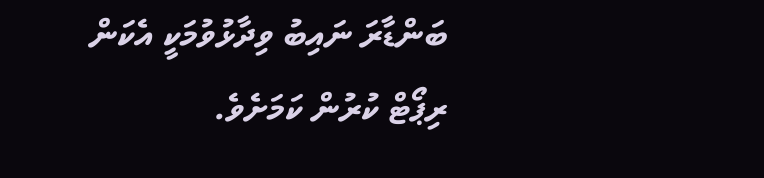ބަންޑާރަ ނައިބު ވިދާޅުވުމަކީ އެކަން ރިޕޯޓް ކުރުން ކަމަށެވެ.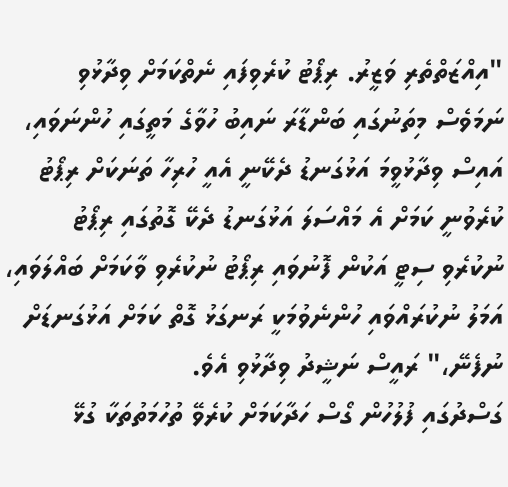"އިއްޒަތްތެރި ވަޒީރު. ރިޕޯޓު ކުރެވިފައި ނެތްކަމަށް ވިދާޅުވި ނަމަވެސް މިތަނުގައި ބަންޑާރަ ނައިބު ހުވާގެ މަތީގައި ހުންނަވައި، އައިސް ވިދާޅުވީމަ އަޅުގަނޑު ދެކޭނީ އެއީ ހުރިހާ ތަނަކަށް ރިޕޯޓު ކުރެވުނީ ކަމަށް އެ މައްސަލަ އަޅުގަނޑު ދެކޭ ގޮތުގައި ރިޕޯޓު ނުކުރެވި ސިޓީ އަކުން ފޮނުވައި ރިޕޯޓު ނުކުރެވި ވާކަމަށް ބައްލަވައި، އަމަލު ނުކުރައްވައި ހުންނެވުމަކީ ރަނގަޅު ގޮތް ކަމަށް އަޅުގަނޑަށް ނުފެނޭ،" ރައީސް ނަޝީދު ވިދާޅުވި އެވެ.
ގަސްދުގައި ފުލުހުން ގޯސް ހަދާކަމަށް ކުރެވޭ ތުހުމަތުތަކާ ގުޅޭ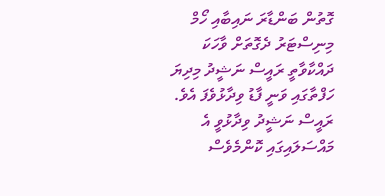ގޮތުން ބަންޑާރަ ނައިބާއި ހޯމް މިނިސްޓަރު ދެގޮތަށް ވާހަކަ ދައްކާވާތީ ރައީސް ނަޝީދު މިދިޔަ ހަފްތާގައި ވަނީ ފާޑު ވިދާޅުވެފަ އެވެ. ރައީސް ނަޝީދު ވިދާޅުވީ އެ މައްސަލައިގައި ކޮންމެވެސް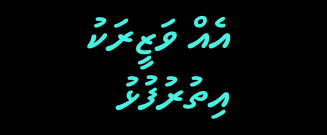އެއް ވަޒީރަކު އިތުރުފުޅު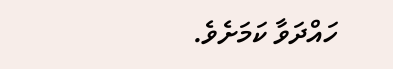ހައްދަވާ ކަމަށެވެ.